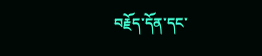བརྗོད་དོན་དང་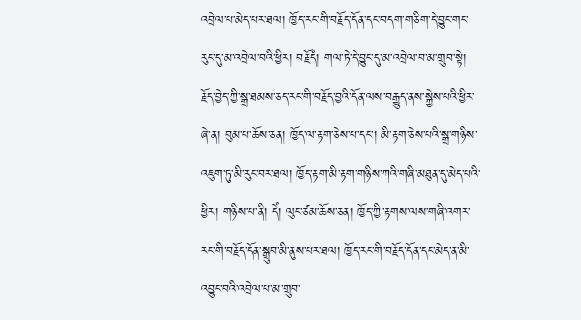འབྲེལ་པ་མེད་པར་ཐལ། ཁྱོད་རང་གི་བརྗོད་དོན་དང་བདག་གཅིག་དེ་བྱུང་གང་རུང་དུ་མ་འབྲེལ་བའི་ཕྱིར། བརྗོདཾ། གལ་ཏེ་དེ་བྱུང་དུ་མ་འབྲེལ་བ་མ་གྲུབ་སྟེ། རྗོད་བྱེད་ཀྱི་སྒྲ་ཐམས་ཅད་རང་གི་བརྗོད་བྱའི་དོན་ལས་བརྒྱུད་ནས་སྐྱེས་པའི་ཕྱིར་ཞེ་ན། བུམ་པ་ཆོས་ཅན། ཁྱོད་ལ་རྟག་ཅེས་པ་དང་། མི་རྟག་ཅེས་པའི་སྒྲ་གཉིས་འཇུག་ཏུ་མི་རུང་བར་ཐལ། ཁྱོད་རྟག་མི་རྟག་གཉིས་ཀའི་གཞི་མཐུན་དུ་མེད་པའི་ཕྱིར། གཉིས་པ་ནི། དེཾ། ལུང་ཙམ་ཆོས་ཅན། ཁྱོད་ཀྱི་རྟགས་ལས་གཞི་འགར་རང་གི་བརྗོད་དོན་སྒྲུབ་མི་ནུས་པར་ཐལ། ཁྱོད་རང་གི་བརྗོད་དོན་དང་མེད་ན་མི་འབྱུང་བའི་འབྲེལ་པ་མ་གྲུབ་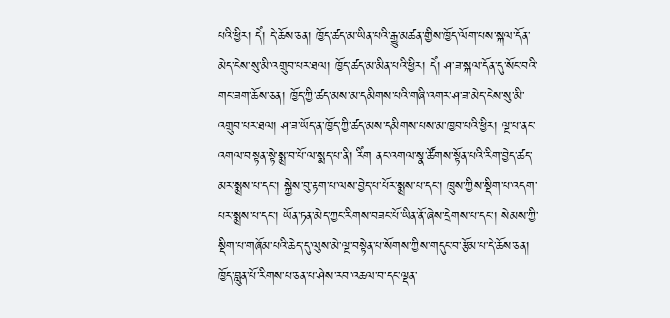པའི་ཕྱིར། དེཾ། དེ་ཆོས་ཅན། ཁྱོད་ཚད་མ་ཡིན་པའི་རྒྱུ་མཚན་གྱིས་ཁྱོད་ལོག་པས་སྐལ་དོན་མེད་ངེས་སུ་མི་འགྲུབ་པར་ཐལ། ཁྱོད་ཚད་མ་མིན་པའི་ཕྱིར། དེཾ། ཤ་ཟ་སྐལ་དོན་དུ་སོང་བའི་གང་ཟག་ཆོས་ཅན། ཁྱོད་ཀྱི་ཚད་མས་མ་དམིགས་པའི་གཞི་འགར་ཤ་ཟ་མེད་ངེས་སུ་མི་འགྲུབ་པར་ཐལ། ཤ་ཟ་ཡོད་ན་ཁྱོད་ཀྱི་ཚད་མས་དམིགས་པས་མ་ཁྱབ་པའི་ཕྱིར། ལྔ་པ་ནང་འགལ་བསྟན་སྟེ་སྨྲ་བ་པོ་ལ་སྨད་པ་ནི། རིཾག ནང་འགལ་སྣ་ཚོགས་སྟོན་པའི་རིག་བྱེད་ཚད་མར་སྨྲས་པ་དང་། སྐྱེས་བུ་རྟག་པ་ལས་བྱེད་པ་པོར་སྨྲས་པ་དང་། ཁྲུས་ཀྱིས་སྡིག་པ་འདག་པར་སྨྲས་པ་དང་། ཡོན་ཏན་མེད་ཀྱང་རིགས་བཟང་པོ་ཡིན་ནོ་ཞེས་དྲེགས་པ་དང་། སེམས་ཀྱི་སྡིག་པ་གཞོམ་པའི་ཆེད་དུ་ལུས་མེ་ལྔ་བསྟེན་པ་སོགས་ཀྱིས་གདུང་བ་རྩོམ་པ་དེ་ཆོས་ཅན། ཁྱོད་བླུན་པོ་རིགས་པ་ཅན་པ་ཤེས་རབ་འཆལ་བ་དང་ལྡན་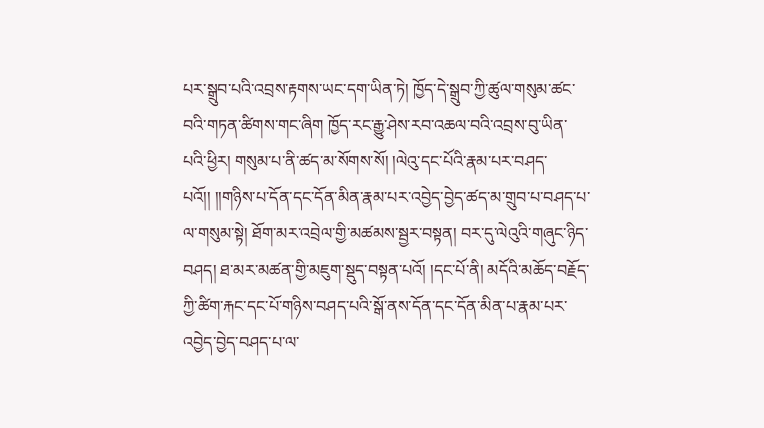པར་སྒྲུབ་པའི་འབྲས་རྟགས་ཡང་དག་ཡིན་ཏེ། ཁྱོད་དེ་སྒྲུབ་ཀྱི་ཚུལ་གསུམ་ཚང་བའི་གཏན་ཚིགས་གང་ཞིག ཁྱོད་རང་རྒྱུ་ཤེས་རབ་འཆལ་བའི་འབྲས་བུ་ཡིན་པའི་ཕྱིར། གསུམ་པ་ནི་ཚད་མ་སོགས་སོ། །ལེའུ་དང་པོའི་རྣམ་པར་བཤད་པའོ།། །།གཉིས་པ་དོན་དང་དོན་མིན་རྣམ་པར་འབྱེད་བྱེད་ཚད་མ་གྲུབ་པ་བཤད་པ་ལ་གསུམ་སྟེ། ཐོག་མར་འབྲེལ་གྱི་མཚམས་སྦྱར་བསྟན། བར་དུ་ལེའུའི་གཞུང་ཉིད་བཤད། ཐ་མར་མཚན་གྱི་མཇུག་སྡུད་བསྟན་པའོ། །དང་པོ་ནི། མདོའི་མཆོད་བརྗོད་ཀྱི་ཚིག་རྐང་དང་པོ་གཉིས་བཤད་པའི་སྒོ་ནས་དོན་དང་དོན་མིན་པ་རྣམ་པར་འབྱེད་བྱེད་བཤད་པ་ལ་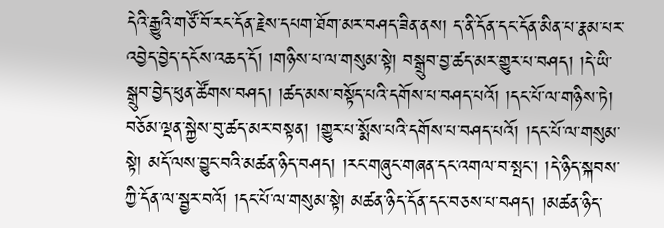དེའི་རྒྱུའི་གཙོ་བོ་རང་དོན་རྗེས་དཔག་ཐོག་མར་བཤད་ཟིན་ནས། ད་ནི་དོན་དང་དོན་མིན་པ་རྣམ་པར་འབྱེད་བྱེད་དངོས་འཆད་དོ། །གཉིས་པ་ལ་གསུམ་སྟེ། བསྒྲུབ་བྱ་ཚད་མར་གྱུར་པ་བཤད། །དེ་ཡི་སྒྲུབ་བྱེད་ཕུན་ཚོགས་བཤད། །ཚད་མས་བསྟོད་པའི་དགོས་པ་བཤད་པའོ། །དང་པོ་ལ་གཉིས་ཏེ། བཅོམ་ལྡན་སྐྱེས་བུ་ཚད་མར་བསྟན། །གྱུར་པ་སྨོས་པའི་དགོས་པ་བཤད་པའོ། །དང་པོ་ལ་གསུམ་སྟེ། མདོ་ལས་བྱུང་བའི་མཚན་ཉིད་བཤད། །རང་གཞུང་གཞན་དང་འགལ་བ་སྤང་། །དེ་ཉིད་སྐབས་ཀྱི་དོན་ལ་སྦྱར་བའོ། །དང་པོ་ལ་གསུམ་སྟེ། མཚན་ཉིད་དོན་དང་བཅས་པ་བཤད། །མཚན་ཉིད་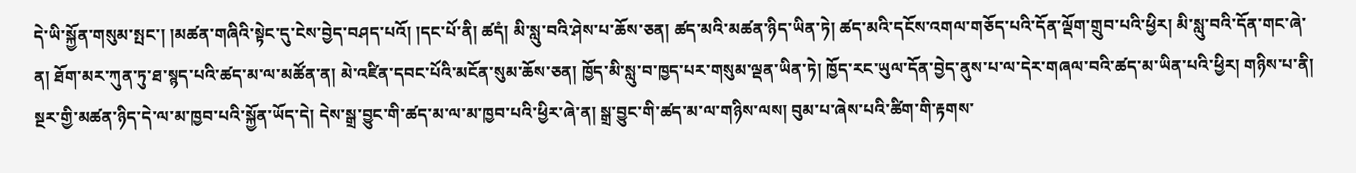དེ་ཡི་སྐྱོན་གསུམ་སྤང་། །མཚན་གཞིའི་སྟེང་དུ་ངེས་བྱེད་བཤད་པའོ། །དང་པོ་ནི། ཚདཾ། མི་སླུ་བའི་ཤེས་པ་ཆོས་ཅན། ཚད་མའི་མཚན་ཉིད་ཡིན་ཏེ། ཚད་མའི་དངོས་འགལ་གཅོད་པའི་དོན་ལྡོག་གྲུབ་པའི་ཕྱིར། མི་སླུ་བའི་དོན་གང་ཞེ་ན། ཐོག་མར་ཀུན་ཏུ་ཐ་སྙད་པའི་ཚད་མ་ལ་མཚོན་ན། མེ་འཛིན་དབང་པོའི་མངོན་སུམ་ཆོས་ཅན། ཁྱོད་མི་སླུ་བ་ཁྱད་པར་གསུམ་ལྡན་ཡིན་ཏེ། ཁྱོད་རང་ཡུལ་དོན་བྱེད་ནུས་པ་ལ་དེར་གཞལ་བའི་ཚད་མ་ཡིན་པའི་ཕྱིར། གཉིས་པ་ནི། སྔར་གྱི་མཚན་ཉིད་དེ་ལ་མ་ཁྱབ་པའི་སྐྱོན་ཡོད་དེ། དེས་སྒྲ་བྱུང་གི་ཚད་མ་ལ་མ་ཁྱབ་པའི་ཕྱིར་ཞེ་ན། སྒྲ་བྱུང་གི་ཚད་མ་ལ་གཉིས་ལས། བུམ་པ་ཞེས་པའི་ཚིག་གི་རྟགས་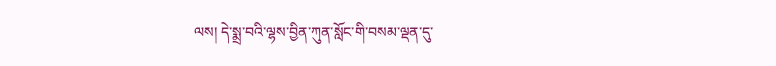ལས། དེ་སྨྲ་བའི་ལྷས་བྱིན་ཀུན་སློང་གི་བསམ་ལྡན་དུ་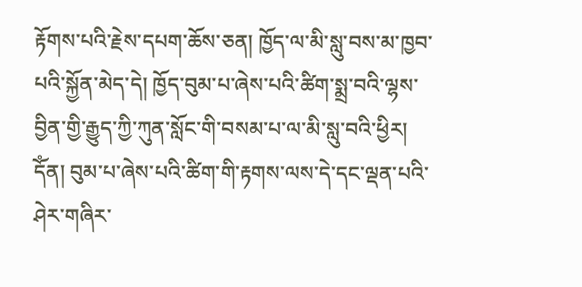རྟོགས་པའི་རྗེས་དཔག་ཆོས་ཅན། ཁྱོད་ལ་མི་སླུ་བས་མ་ཁྱབ་པའི་སྐྱོན་མེད་དེ། ཁྱོད་བུམ་པ་ཞེས་པའི་ཚིག་སྨྲ་བའི་ལྷས་བྱིན་གྱི་རྒྱུད་ཀྱི་ཀུན་སློང་གི་བསམ་པ་ལ་མི་སླུ་བའི་ཕྱིར། དོཾན། བུམ་པ་ཞེས་པའི་ཚིག་གི་རྟགས་ལས་དེ་དང་ལྡན་པའི་ཤེར་གཞིར་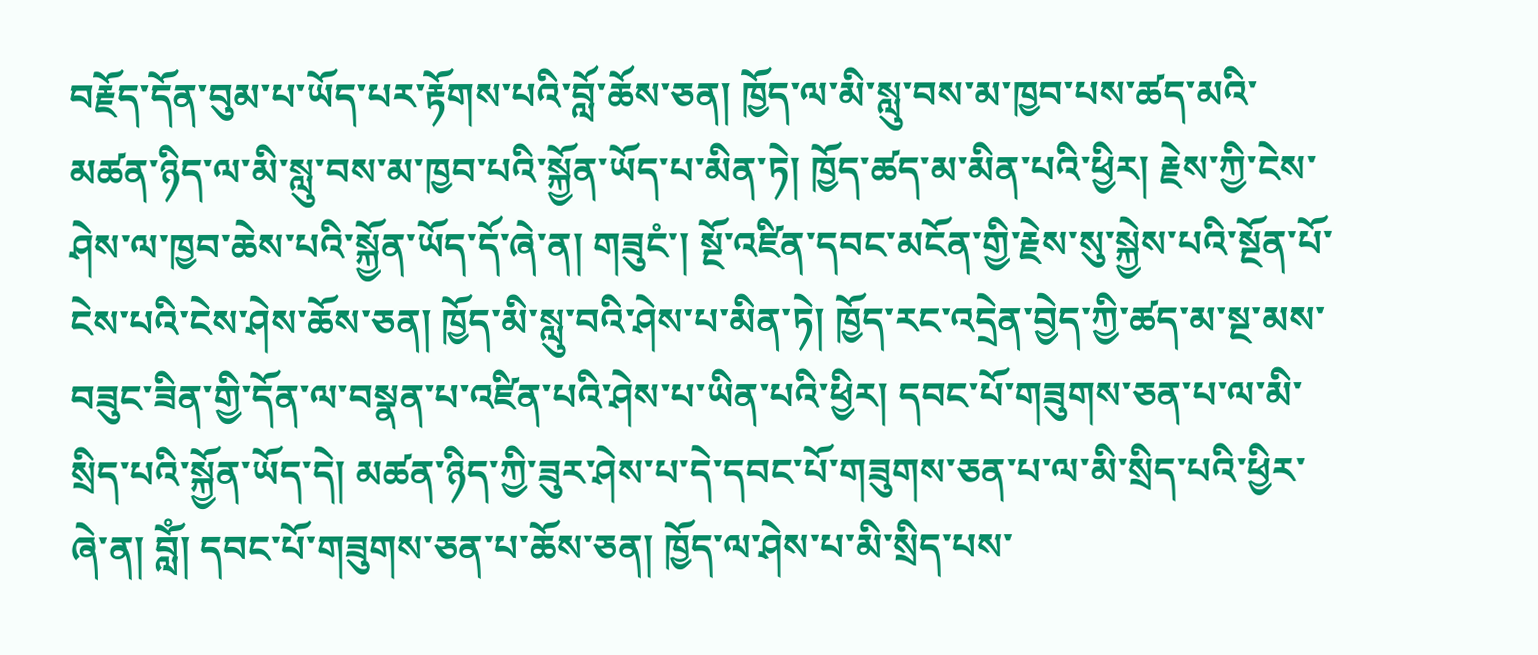བརྗོད་དོན་བུམ་པ་ཡོད་པར་རྟོགས་པའི་བློ་ཆོས་ཅན། ཁྱོད་ལ་མི་སླུ་བས་མ་ཁྱབ་པས་ཚད་མའི་མཚན་ཉིད་ལ་མི་སླུ་བས་མ་ཁྱབ་པའི་སྐྱོན་ཡོད་པ་མིན་ཏེ། ཁྱོད་ཚད་མ་མིན་པའི་ཕྱིར། རྗེས་ཀྱི་ངེས་ཤེས་ལ་ཁྱབ་ཆེས་པའི་སྐྱོན་ཡོད་དོ་ཞེ་ན། གཟུངཾ་། སྔོ་འཛིན་དབང་མངོན་གྱི་རྗེས་སུ་སྐྱེས་པའི་སྔོན་པོ་ངེས་པའི་ངེས་ཤེས་ཆོས་ཅན། ཁྱོད་མི་སླུ་བའི་ཤེས་པ་མིན་ཏེ། ཁྱོད་རང་འདྲེན་བྱེད་ཀྱི་ཚད་མ་སྔ་མས་བཟུང་ཟིན་གྱི་དོན་ལ་བསྣན་པ་འཛིན་པའི་ཤེས་པ་ཡིན་པའི་ཕྱིར། དབང་པོ་གཟུགས་ཅན་པ་ལ་མི་སྲིད་པའི་སྐྱོན་ཡོད་དེ། མཚན་ཉིད་ཀྱི་ཟུར་ཤེས་པ་དེ་དབང་པོ་གཟུགས་ཅན་པ་ལ་མི་སྲིད་པའི་ཕྱིར་ཞེ་ན། བློཾ། དབང་པོ་གཟུགས་ཅན་པ་ཆོས་ཅན། ཁྱོད་ལ་ཤེས་པ་མི་སྲིད་པས་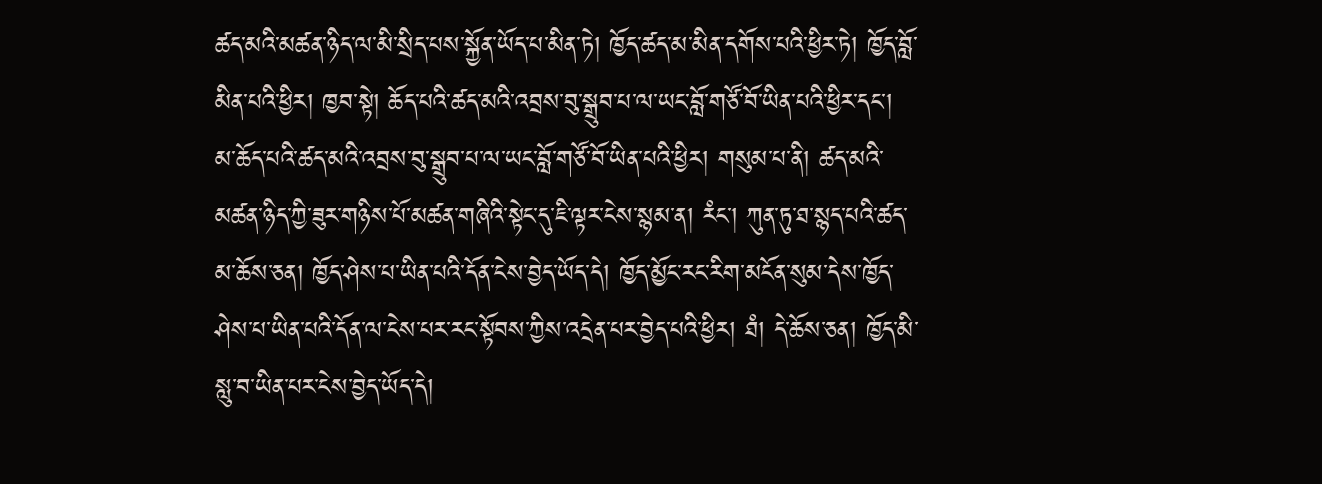ཚད་མའི་མཚན་ཉིད་ལ་མི་སྲིད་པས་སྐྱོན་ཡོད་པ་མིན་ཏེ། ཁྱོད་ཚད་མ་མིན་དགོས་པའི་ཕྱིར་ཏེ། ཁྱོད་བློ་མིན་པའི་ཕྱིར། ཁྱབ་སྟེ། ཆོད་པའི་ཚད་མའི་འབྲས་བུ་སྒྲུབ་པ་ལ་ཡང་བློ་གཙོ་བོ་ཡིན་པའི་ཕྱིར་དང་། མ་ཆོད་པའི་ཚད་མའི་འབྲས་བུ་སྒྲུབ་པ་ལ་ཡང་བློ་གཙོ་བོ་ཡིན་པའི་ཕྱིར། གསུམ་པ་ནི། ཚད་མའི་མཚན་ཉིད་ཀྱི་ཟུར་གཉིས་པོ་མཚན་གཞིའི་སྟེང་དུ་ཇི་ལྟར་ངེས་སྙམ་ན། རཾང་། ཀུན་ཏུ་ཐ་སྙད་པའི་ཚད་མ་ཆོས་ཅན། ཁྱོད་ཤེས་པ་ཡིན་པའི་དོན་ངེས་བྱེད་ཡོད་དེ། ཁྱོད་མྱོང་རང་རིག་མངོན་སུམ་དེས་ཁྱོད་ཤེས་པ་ཡིན་པའི་དོན་ལ་ངེས་པར་རང་སྟོབས་ཀྱིས་འདྲེན་པར་བྱེད་པའི་ཕྱིར། ཐཾ། དེ་ཆོས་ཅན། ཁྱོད་མི་སླུ་བ་ཡིན་པར་ངེས་བྱེད་ཡོད་དེ།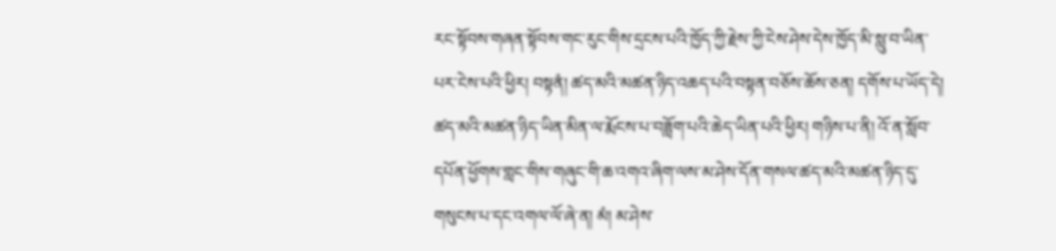རང་སྟོབས་གཞན་སྟོབས་གང་རུང་གིས་དྲངས་པའི་ཁྱོད་ཀྱི་རྗེས་ཀྱི་ངེས་ཤེས་དེས་ཁྱོད་མི་སླུ་བ་ཡིན་པར་ངེས་པའི་ཕྱིར། བསྟནཾ། ཚད་མའི་མཚན་ཉིད་འཆད་པའི་བསྟན་བཅོས་ཆོས་ཅན། དགོས་པ་ཡོད་དེ། ཚད་མའི་མཚན་ཉིད་ཡིན་མིན་ལ་རྨོངས་པ་བཟློག་པའི་ཆེད་ཡིན་པའི་ཕྱིར། གཉིས་པ་ནི། འོ་ན་སློབ་དཔོན་ཕྱོགས་གླང་གིས་གཞུང་གི་ཆ་འགའ་ཞིག་ལས་མ་ཤེས་དོན་གསལ་ཚད་མའི་མཚན་ཉིད་དུ་གསུངས་པ་དང་འགལ་ལོ་ཞེ་ན། མཾ། མ་ཤེས་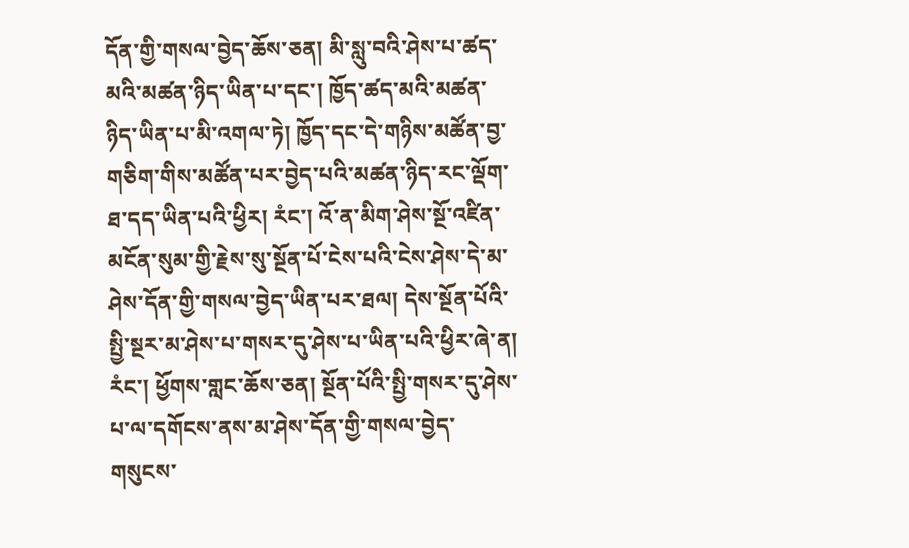དོན་གྱི་གསལ་བྱེད་ཆོས་ཅན། མི་སླུ་བའི་ཤེས་པ་ཚད་མའི་མཚན་ཉིད་ཡིན་པ་དང་། ཁྱོད་ཚད་མའི་མཚན་ཉིད་ཡིན་པ་མི་འགལ་ཏེ། ཁྱོད་དང་དེ་གཉིས་མཚོན་བྱ་གཅིག་གིས་མཚོན་པར་བྱེད་པའི་མཚན་ཉིད་རང་ལྡོག་ཐ་དད་ཡིན་པའི་ཕྱིར། རཾང་། འོ་ན་མིག་ཤེས་སྔོ་འཛིན་མངོན་སུམ་གྱི་རྗེས་སུ་སྔོན་པོ་ངེས་པའི་ངེས་ཤེས་དེ་མ་ཤེས་དོན་གྱི་གསལ་བྱེད་ཡིན་པར་ཐལ། དེས་སྔོན་པོའི་སྤྱི་སྔར་མ་ཤེས་པ་གསར་དུ་ཤེས་པ་ཡིན་པའི་ཕྱིར་ཞེ་ན། རཾང་། ཕྱོགས་གླང་ཆོས་ཅན། སྔོན་པོའི་སྤྱི་གསར་དུ་ཤེས་པ་ལ་དགོངས་ནས་མ་ཤེས་དོན་གྱི་གསལ་བྱེད་གསུངས་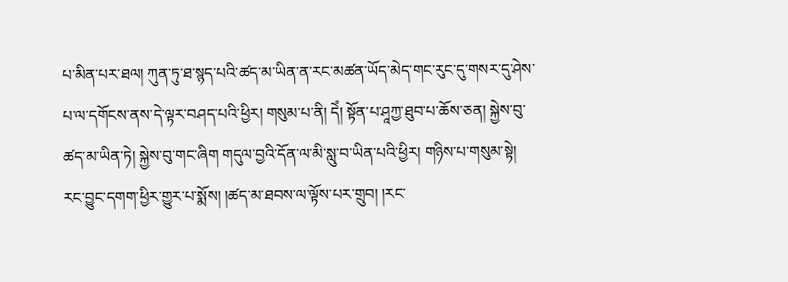པ་མིན་པར་ཐལ། ཀུན་ཏུ་ཐ་སྙད་པའི་ཚད་མ་ཡིན་ན་རང་མཚན་ཡོད་མེད་གང་རུང་དུ་གསར་དུ་ཤེས་པ་ལ་དགོངས་ནས་དེ་ལྟར་བཤད་པའི་ཕྱིར། གསུམ་པ་ནི། དེཾ། སྟོན་པ་ཤཱཀྱ་ཐུབ་པ་ཆོས་ཅན། སྐྱེས་བུ་ཚད་མ་ཡིན་ཏེ། སྐྱེས་བུ་གང་ཞིག གདུལ་བྱའི་དོན་ལ་མི་སླུ་བ་ཡིན་པའི་ཕྱིར། གཉིས་པ་གསུམ་སྟེ། རང་བྱུང་དགག་ཕྱིར་གྱུར་པ་སྨོས། །ཚད་མ་ཐབས་ལ་ལྟོས་པར་གྲུབ། །རང་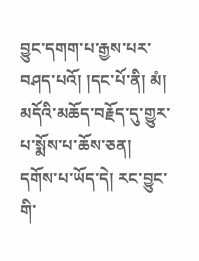བྱུང་དགག་པ་རྒྱས་པར་བཤད་པའོ། །དང་པོ་ནི། མཾ། མདོའི་མཆོད་བརྗོད་དུ་གྱུར་པ་སྨོས་པ་ཆོས་ཅན། དགོས་པ་ཡོད་དེ། རང་བྱུང་གི་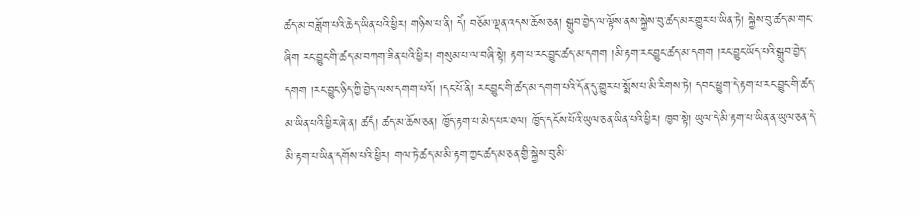ཚད་མ་བཟློག་པའི་ཆེད་ཡིན་པའི་ཕྱིར། གཉིས་པ་ནི། དེཾ། བཅོམ་ལྡན་འདས་ཆོས་ཅན། སྒྲུབ་བྱེད་ལ་ལྟོས་ནས་སྐྱེས་བུ་ཚད་མར་གྱུར་པ་ཡིན་ཏེ། སྐྱེས་བུ་ཚད་མ་གང་ཞིག རང་བྱུང་གི་ཚད་མ་བཀག་ཟིན་པའི་ཕྱིར། གསུམ་པ་ལ་བཞི་སྟེ། རྟག་པ་རང་བྱུང་ཚད་མ་དགག །མི་རྟག་རང་བྱུང་ཚད་མ་དགག །རང་བྱུང་ཡོད་པའི་སྒྲུབ་བྱེད་དགག །རང་བྱུང་ཉིད་ཀྱི་བྱེད་ལས་དགག་པའོ། །དང་པོ་ནི། རང་བྱུང་གི་ཚད་མ་དགག་པའི་དོན་དུ་གྱུར་པ་སྨོས་པ་མི་རིགས་ཏེ། དབང་ཕྱུག་དེ་རྟག་པ་རང་བྱུང་གི་ཚད་མ་ཡིན་པའི་ཕྱིར་ཞེ་ན། ཚདཾ། ཚད་མ་ཆོས་ཅན། ཁྱོད་རྟག་པ་མེད་པར་ཐལ། ཁྱོད་དངོས་པོའི་ཡུལ་ཅན་ཡིན་པའི་ཕྱིར། ཁྱབ་སྟེ། ཡུལ་དེ་མི་རྟག་པ་ཡིན་ན་ཡུལ་ཅན་དེ་མི་རྟག་པ་ཡིན་དགོས་པའི་ཕྱིར། གལ་ཏེ་ཚད་མ་མི་རྟག་ཀྱང་ཚད་མ་ཅན་གྱི་སྐྱེས་བུ་མི་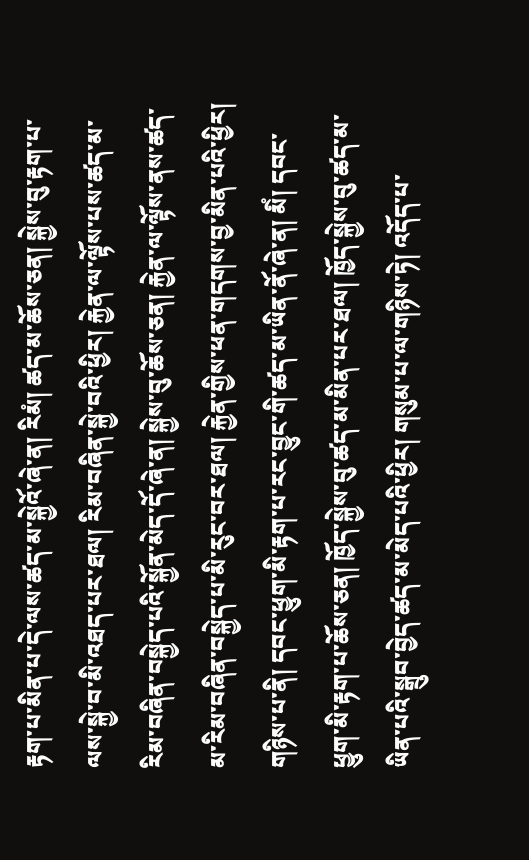རྟག་པ་མིན་པ་དེ་ལས་ཚད་མ་སྐྱེའོ་ཞེ་ན། རིམཾ། ཚད་མ་ཆོས་ཅན། སྐྱེས་བུ་རྟག་པ་ལས་སྐྱེ་བ་མི་འཐད་པར་ཐལ། རིམ་བཞིན་སྐྱེ་བའི་ཕྱིར། རྐྱེན་ལ་ལྟོས་པས་ཚད་མ་རིམ་བཞིན་བསྐྱེད་པའི་སྐྱོན་མེད་དོ་ཞེ་ན། སྐྱེས་བུ་ཆོས་ཅན། རྐྱེན་ལ་ལྟོས་ནས་ཚད་མ་རིམ་བཞིན་བསྐྱེད་པ་མི་རུང་བར་ཐལ། རྐྱེན་གྱིས་ཕན་གདགས་བྱ་མིན་པའི་ཕྱིར། གཉིས་པ་ནི། དབང་ཕྱུག་མི་རྟག་པ་རང་བྱུང་གི་ཚད་མ་ཡིན་ནོ་ཞེ་ན། མིཾ། དབང་ཕྱུག་མི་རྟག་པ་ཆོས་ཅན། ཁྱོད་སྐྱེས་བུ་ཚད་མ་མིན་པར་ཐལ། ཁྱོད་སྐྱེས་བུ་ཚད་མ་ཡིན་པའི་སྒྲུབ་བྱེད་ཚད་མ་མེད་པའི་ཕྱིར། གསུམ་པ་ལ་གཉིས་ཏེ། འདོད་པ་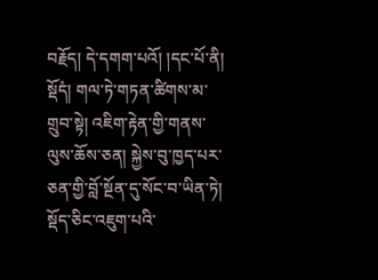བརྗོད། དེ་དགག་པའོ། །དང་པོ་ནི། སྡོདཾ། གལ་ཏེ་གཏན་ཚིགས་མ་གྲུབ་སྟེ། འཇིག་རྟེན་གྱི་གནས་ལུས་ཆོས་ཅན། སྐྱེས་བུ་ཁྱད་པར་ཅན་གྱི་བློ་སྔོན་དུ་སོང་བ་ཡིན་ཏེ། སྡོད་ཅིང་འཇུག་པའི་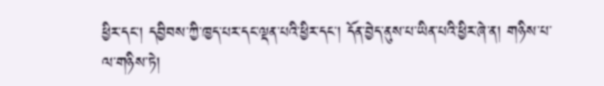ཕྱིར་དང་། དབྱིབས་ཀྱི་ཁྱད་པར་དང་ལྡན་པའི་ཕྱིར་དང་། དོན་བྱེད་ནུས་པ་ཡིན་པའི་ཕྱིར་ཞེ་ན། གཉིས་པ་ལ་གཉིས་ཏེ།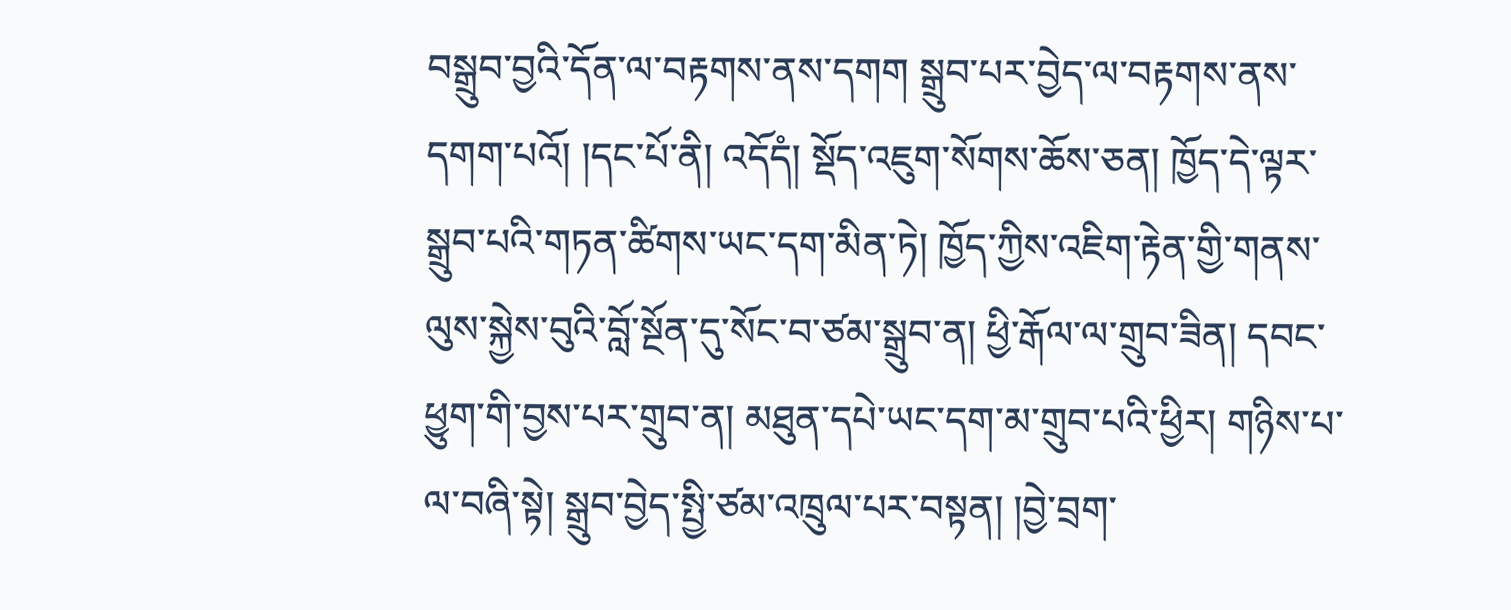བསྒྲུབ་བྱའི་དོན་ལ་བརྟགས་ནས་དགག སྒྲུབ་པར་བྱེད་ལ་བརྟགས་ནས་དགག་པའོ། །དང་པོ་ནི། འདོདཾ། སྡོད་འཇུག་སོགས་ཆོས་ཅན། ཁྱོད་དེ་ལྟར་སྒྲུབ་པའི་གཏན་ཚིགས་ཡང་དག་མིན་ཏེ། ཁྱོད་ཀྱིས་འཇིག་རྟེན་གྱི་གནས་ལུས་སྐྱེས་བུའི་བློ་སྔོན་དུ་སོང་བ་ཙམ་སྒྲུབ་ན། ཕྱི་རྒོལ་ལ་གྲུབ་ཟིན། དབང་ཕྱུག་གི་བྱས་པར་གྲུབ་ན། མཐུན་དཔེ་ཡང་དག་མ་གྲུབ་པའི་ཕྱིར། གཉིས་པ་ལ་བཞི་སྟེ། སྒྲུབ་བྱེད་སྤྱི་ཙམ་འཁྲུལ་པར་བསྟན། །བྱེ་བྲག་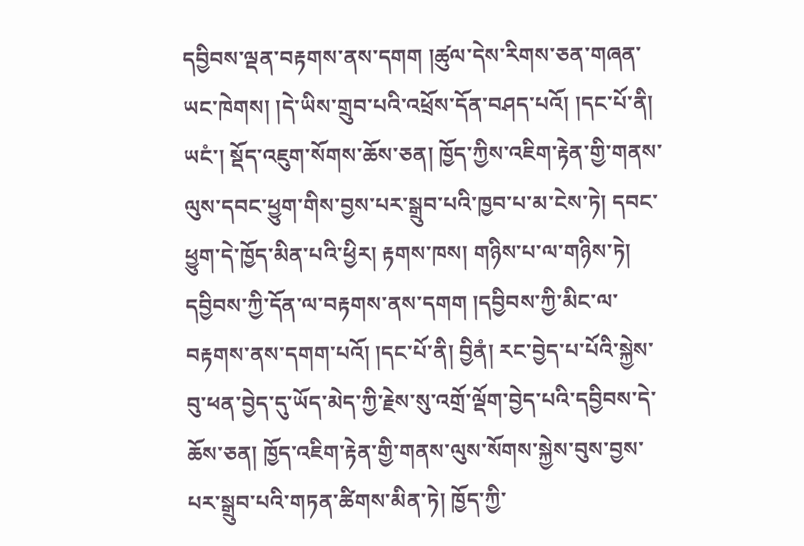དབྱིབས་ལྡན་བརྟགས་ནས་དགག །ཚུལ་དེས་རིགས་ཅན་གཞན་ཡང་ཁེགས། །དེ་ཡིས་གྲུབ་པའི་འཕྲོས་དོན་བཤད་པའོ། །དང་པོ་ནི། ཡངཾ་། སྡོད་འཇུག་སོགས་ཆོས་ཅན། ཁྱོད་ཀྱིས་འཇིག་རྟེན་གྱི་གནས་ལུས་དབང་ཕྱུག་གིས་བྱས་པར་སྒྲུབ་པའི་ཁྱབ་པ་མ་ངེས་ཏེ། དབང་ཕྱུག་དེ་ཁྱོད་མིན་པའི་ཕྱིར། རྟགས་ཁས། གཉིས་པ་ལ་གཉིས་ཏེ། དབྱིབས་ཀྱི་དོན་ལ་བརྟགས་ནས་དགག །དབྱིབས་ཀྱི་མིང་ལ་བརྟགས་ནས་དགག་པའོ། །དང་པོ་ནི། བྱིནཾ། རང་བྱེད་པ་པོའི་སྐྱེས་བུ་ཕན་བྱེད་དུ་ཡོད་མེད་ཀྱི་རྗེས་སུ་འགྲོ་ལྡོག་བྱེད་པའི་དབྱིབས་དེ་ཆོས་ཅན། ཁྱོད་འཇིག་རྟེན་གྱི་གནས་ལུས་སོགས་སྐྱེས་བུས་བྱས་པར་སྒྲུབ་པའི་གཏན་ཚིགས་མིན་ཏེ། ཁྱོད་ཀྱི་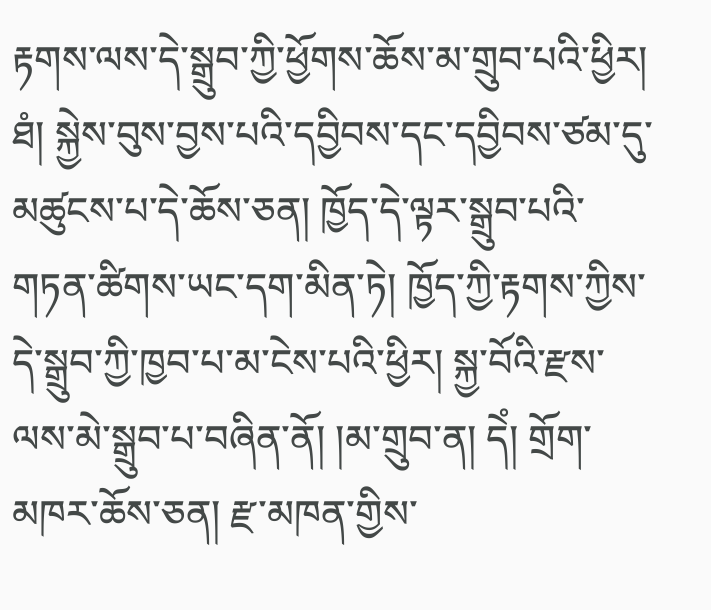རྟགས་ལས་དེ་སྒྲུབ་ཀྱི་ཕྱོགས་ཆོས་མ་གྲུབ་པའི་ཕྱིར། ཐཾ། སྐྱེས་བུས་བྱས་པའི་དབྱིབས་དང་དབྱིབས་ཙམ་དུ་མཚུངས་པ་དེ་ཆོས་ཅན། ཁྱོད་དེ་ལྟར་སྒྲུབ་པའི་གཏན་ཚིགས་ཡང་དག་མིན་ཏེ། ཁྱོད་ཀྱི་རྟགས་ཀྱིས་དེ་སྒྲུབ་ཀྱི་ཁྱབ་པ་མ་ངེས་པའི་ཕྱིར། སྐྱ་བོའི་རྫས་ལས་མེ་སྒྲུབ་པ་བཞིན་ནོ། །མ་གྲུབ་ན། དེཾ། གྲོག་མཁར་ཆོས་ཅན། རྫ་མཁན་གྱིས་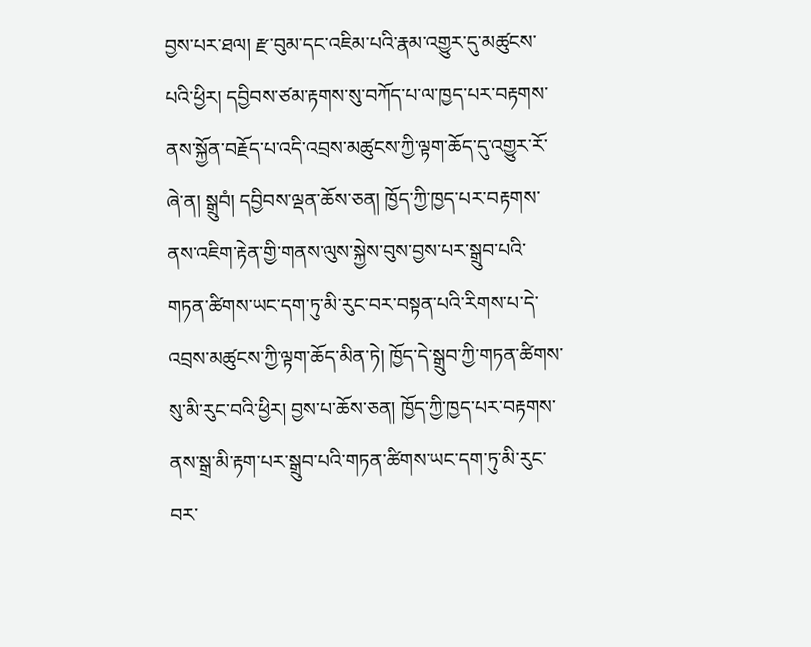བྱས་པར་ཐལ། རྫ་བུམ་དང་འཇིམ་པའི་རྣམ་འགྱུར་དུ་མཚུངས་པའི་ཕྱིར། དབྱིབས་ཙམ་རྟགས་སུ་བཀོད་པ་ལ་ཁྱད་པར་བརྟགས་ནས་སྐྱོན་བརྗོད་པ་འདི་འབྲས་མཚུངས་ཀྱི་ལྟག་ཆོད་དུ་འགྱུར་རོ་ཞེ་ན། སྒྲུབཾ། དབྱིབས་ལྡན་ཆོས་ཅན། ཁྱོད་ཀྱི་ཁྱད་པར་བརྟགས་ནས་འཇིག་རྟེན་གྱི་གནས་ལུས་སྐྱེས་བུས་བྱས་པར་སྒྲུབ་པའི་གཏན་ཚིགས་ཡང་དག་ཏུ་མི་རུང་བར་བསྟན་པའི་རིགས་པ་དེ་འབྲས་མཚུངས་ཀྱི་ལྟག་ཆོད་མིན་ཏེ། ཁྱོད་དེ་སྒྲུབ་ཀྱི་གཏན་ཚིགས་སུ་མི་རུང་བའི་ཕྱིར། བྱས་པ་ཆོས་ཅན། ཁྱོད་ཀྱི་ཁྱད་པར་བརྟགས་ནས་སྒྲ་མི་རྟག་པར་སྒྲུབ་པའི་གཏན་ཚིགས་ཡང་དག་ཏུ་མི་རུང་བར་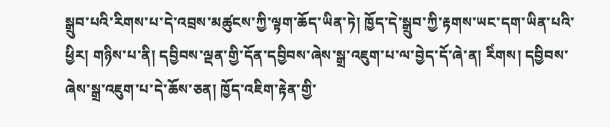སྒྲུབ་པའི་རིགས་པ་དེ་འབྲས་མཚུངས་ཀྱི་ལྟག་ཆོད་ཡིན་ཏེ། ཁྱོད་དེ་སྒྲུབ་ཀྱི་རྟགས་ཡང་དག་ཡིན་པའི་ཕྱིར། གཉིས་པ་ནི། དབྱིབས་ལྡན་གྱི་དོན་དབྱིབས་ཞེས་སྒྲ་འཇུག་པ་ལ་བྱེད་དོ་ཞེ་ན། རིཾགས། དབྱིབས་ཞེས་སྒྲ་འཇུག་པ་དེ་ཆོས་ཅན། ཁྱོད་འཇིག་རྟེན་གྱི་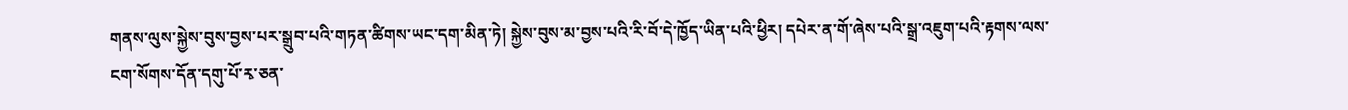གནས་ལུས་སྐྱེས་བུས་བྱས་པར་སྒྲུབ་པའི་གཏན་ཚིགས་ཡང་དག་མིན་ཏེ། སྐྱེས་བུས་མ་བྱས་པའི་རི་བོ་དེ་ཁྱོད་ཡིན་པའི་ཕྱིར། དཔེར་ན་གོ་ཞེས་པའི་སྒྲ་འཇུག་པའི་རྟགས་ལས་ངག་སོགས་དོན་དགུ་པོ་རྭ་ཅན་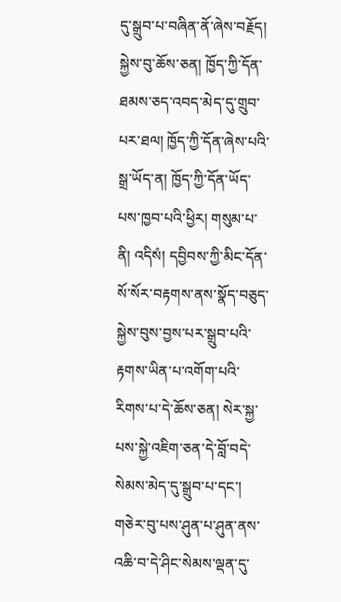དུ་སྒྲུབ་པ་བཞིན་ནོ་ཞེས་བརྗོད། སྐྱེས་བུ་ཆོས་ཅན། ཁྱོད་ཀྱི་དོན་ཐམས་ཅད་འབད་མེད་དུ་གྲུབ་པར་ཐལ། ཁྱོད་ཀྱི་དོན་ཞེས་པའི་སྒྲ་ཡོད་ན། ཁྱོད་ཀྱི་དོན་ཡོད་པས་ཁྱབ་པའི་ཕྱིར། གསུམ་པ་ནི། འདིསཾ། དབྱིབས་ཀྱི་མིང་དོན་སོ་སོར་བརྟགས་ནས་སྣོད་བཅུད་སྐྱེས་བུས་བྱས་པར་སྒྲུབ་པའི་རྟགས་ཡིན་པ་འགོག་པའི་རིགས་པ་དེ་ཆོས་ཅན། སེར་སྐྱ་པས་སྐྱེ་འཇིག་ཅན་དེ་བློ་བདེ་སེམས་མེད་དུ་སྒྲུབ་པ་དང་། གཅེར་བུ་པས་ཤུན་པ་ཤུན་ནས་འཆི་བ་དེ་ཤིང་སེམས་ལྡན་དུ་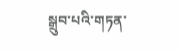སྒྲུབ་པའི་གཏན་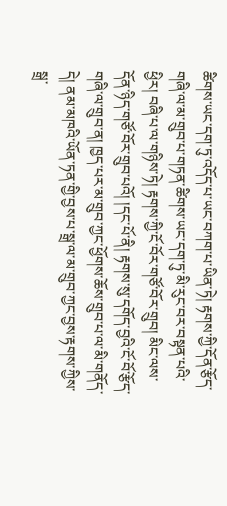ཚིགས་ཡང་དག་ཏུ་འདོད་པ་ཡང་བཀག་པ་ཡིན་ཏེ། རྟགས་ཀྱི་དོན་རྩོད་གཞི་ལ་མ་གྲུབ་པ་གཏན་ཚིགས་ཡང་དག་ཏུ་མི་རུང་བར་བསྟན་པའི་ཕྱིར། བཞི་པ་ལ་གཉིས་ཏེ། རྟགས་ཀྱི་ངོ་བོར་གཙོ་བོར་གྲུབ། མིང་ལས་དོན་ཉིད་གཙོ་བོར་གྲུབ་པའོ། །དང་པོ་ནི། རྟགས་སུ་དགོད་བྱའི་ངོ་བོ་རྩོད་གཞི་ལ་གྲུབ་ན། ཁྱད་པར་མ་གྲུབ་ཀྱང་ཕྱོགས་ཆོས་གྲུབ་པ་ལ་མི་གནོད་དེ། ནམ་མཁའི་ཡོན་ཏན་གྱི་བྱས་པ་སྒྲ་ལ་མ་གྲུབ་ཀྱང་བྱས་རྟགས་ཀྱིས་སྒྲ་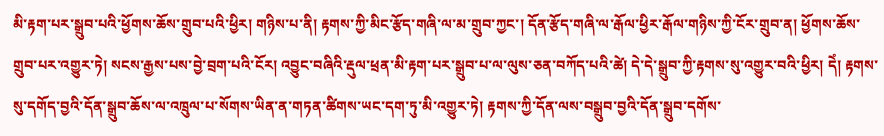མི་རྟག་པར་སྒྲུབ་པའི་ཕྱོགས་ཆོས་གྲུབ་པའི་ཕྱིར། གཉིས་པ་ནི། རྟགས་ཀྱི་མིང་རྩོད་གཞི་ལ་མ་གྲུབ་ཀྱང་། དོན་རྩོད་གཞི་ལ་རྒོལ་ཕྱིར་རྒོལ་གཉིས་ཀྱི་ངོར་གྲུབ་ན། ཕྱོགས་ཆོས་གྲུབ་པར་འགྱུར་ཏེ། སངས་རྒྱས་པས་བྱེ་བྲག་པའི་ངོར། འབྱུང་བཞིའི་རྡུལ་ཕྲན་མི་རྟག་པར་སྒྲུབ་པ་ལ་ལུས་ཅན་བཀོད་པའི་ཚེ། དེ་དེ་སྒྲུབ་ཀྱི་རྟགས་སུ་འགྱུར་བའི་ཕྱིར། དེཾ། རྟགས་སུ་དགོད་བྱའི་དོན་སྒྲུབ་ཆོས་ལ་འཁྲུལ་པ་སོགས་ཡིན་ན་གཏན་ཚིགས་ཡང་དག་ཏུ་མི་འགྱུར་ཏེ། རྟགས་ཀྱི་དོན་ལས་བསྒྲུབ་བྱའི་དོན་སྒྲུབ་དགོས་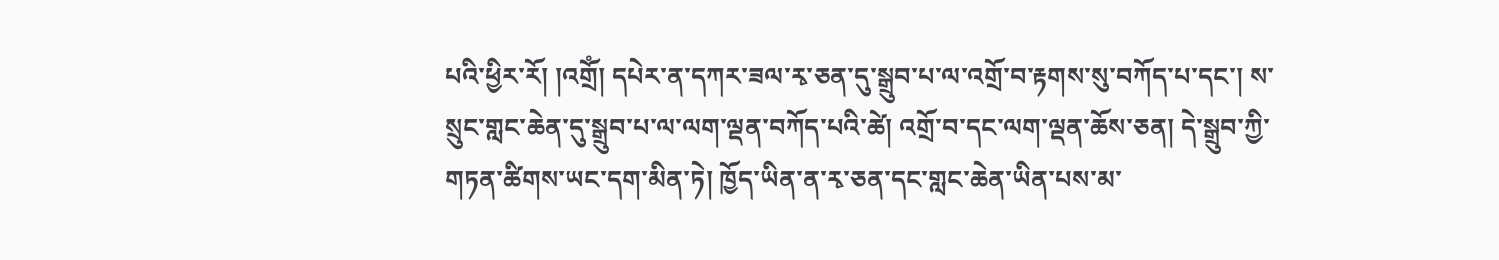པའི་ཕྱིར་རོ། །འགྲོཾ། དཔེར་ན་དཀར་ཟལ་རྭ་ཅན་དུ་སྒྲུབ་པ་ལ་འགྲོ་བ་རྟགས་སུ་བཀོད་པ་དང་། ས་སྲུང་གླང་ཆེན་དུ་སྒྲུབ་པ་ལ་ལག་ལྡན་བཀོད་པའི་ཚེ། འགྲོ་བ་དང་ལག་ལྡན་ཆོས་ཅན། དེ་སྒྲུབ་ཀྱི་གཏན་ཚིགས་ཡང་དག་མིན་ཏེ། ཁྱོད་ཡིན་ན་རྭ་ཅན་དང་གླང་ཆེན་ཡིན་པས་མ་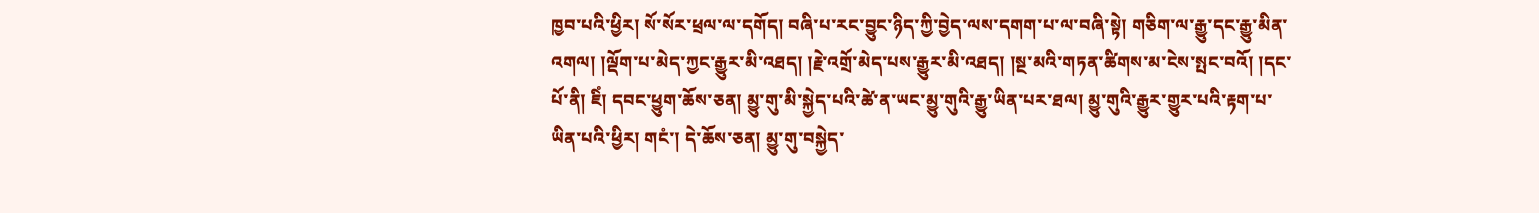ཁྱབ་པའི་ཕྱིར། སོ་སོར་ཕྲལ་ལ་དགོད། བཞི་པ་རང་བྱུང་ཉིད་ཀྱི་བྱེད་ལས་དགག་པ་ལ་བཞི་སྟེ། གཅིག་ལ་རྒྱུ་དང་རྒྱུ་མིན་འགལ། །ལྡོག་པ་མེད་ཀྱང་རྒྱུར་མི་འཐད། །རྗེ་འགྲོ་མེད་པས་རྒྱུར་མི་འཐད། །སྔ་མའི་གཏན་ཚིགས་མ་ངེས་སྤང་བའོ། །དང་པོ་ནི། ཇིཾ། དབང་ཕྱུག་ཆོས་ཅན། མྱུ་གུ་མི་སྐྱེད་པའི་ཚེ་ན་ཡང་མྱུ་གུའི་རྒྱུ་ཡིན་པར་ཐལ། མྱུ་གུའི་རྒྱུར་གྱུར་པའི་རྟག་པ་ཡིན་པའི་ཕྱིར། གངཾ་། དེ་ཆོས་ཅན། མྱུ་གུ་བསྐྱེད་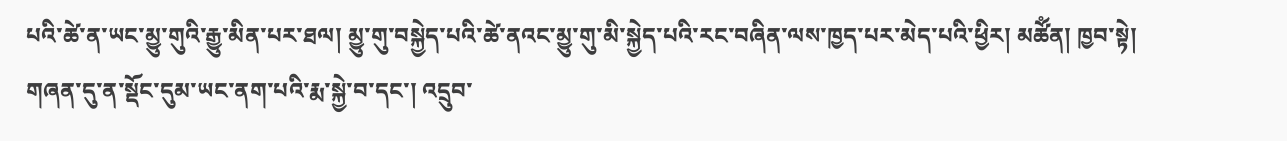པའི་ཚེ་ན་ཡང་མྱུ་གུའི་རྒྱུ་མིན་པར་ཐལ། མྱུ་གུ་བསྐྱེད་པའི་ཚེ་ནའང་མྱུ་གུ་མི་སྐྱེད་པའི་རང་བཞིན་ལས་ཁྱད་པར་མེད་པའི་ཕྱིར། མཚོཾན། ཁྱབ་སྟེ། གཞན་དུ་ན་སྡོང་དུམ་ཡང་ནག་པའི་རྨ་སྐྱེ་བ་དང་། འདྲུབ་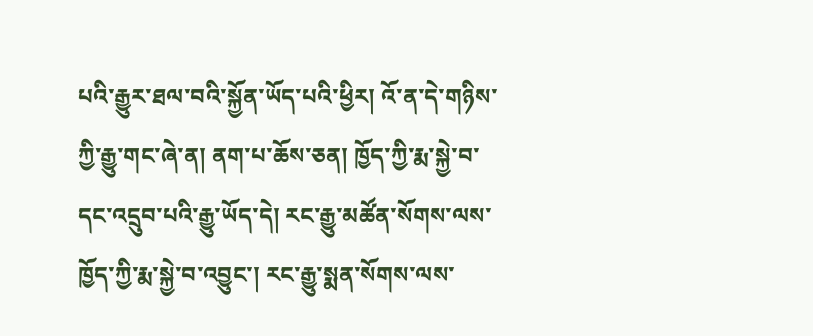པའི་རྒྱུར་ཐལ་བའི་སྐྱོན་ཡོད་པའི་ཕྱིར། འོ་ན་དེ་གཉིས་ཀྱི་རྒྱུ་གང་ཞེ་ན། ནག་པ་ཆོས་ཅན། ཁྱོད་ཀྱི་རྨ་སྐྱེ་བ་དང་འདྲུབ་པའི་རྒྱུ་ཡོད་དེ། རང་རྒྱུ་མཚོན་སོགས་ལས་ཁྱོད་ཀྱི་རྨ་སྐྱེ་བ་འབྱུང་། རང་རྒྱུ་སྨན་སོགས་ལས་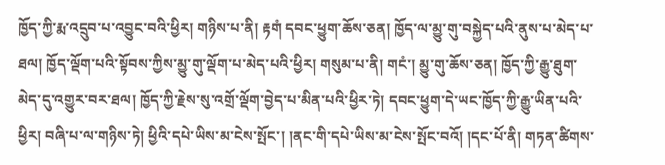ཁྱོད་ཀྱི་རྨ་འདྲུབ་པ་འབྱུང་བའི་ཕྱིར། གཉིས་པ་ནི། རྟགཾ དབང་ཕྱུག་ཆོས་ཅན། ཁྱོད་ལ་མྱུ་གུ་བསྐྱེད་པའི་ནུས་པ་མེད་པ་ཐལ། ཁྱོད་ལྡོག་པའི་སྟོབས་ཀྱིས་མྱུ་གུ་ལྡོག་པ་མེད་པའི་ཕྱིར། གསུམ་པ་ནི། གངཾ་། མྱུ་གུ་ཆོས་ཅན། ཁྱོད་ཀྱི་རྒྱུ་ཐུག་མེད་དུ་འགྱུར་བར་ཐལ། ཁྱོད་ཀྱི་རྗེས་སུ་འགྲོ་ལྡོག་བྱེད་པ་མིན་པའི་ཕྱིར་ཏེ། དབང་ཕྱུག་དེ་ཡང་ཁྱོད་ཀྱི་རྒྱུ་ཡིན་པའི་ཕྱིར། བཞི་པ་ལ་གཉིས་ཏེ། ཕྱིའི་དཔེ་ཡིས་མ་ངེས་སྤོང་། །ནང་གི་དཔེ་ཡིས་མ་ངེས་སྤོང་བའོ། །དང་པོ་ནི། གཏན་ཚིགས་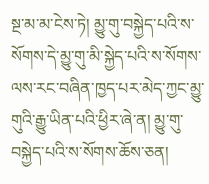སྔ་མ་མ་ངེས་ཏེ། མྱུ་གུ་བསྐྱེད་པའི་ས་སོགས་དེ་མྱུ་གུ་མི་སྐྱེད་པའི་ས་སོགས་ལས་རང་བཞིན་ཁྱད་པར་མེད་ཀྱང་མྱུ་གུའི་རྒྱུ་ཡིན་པའི་ཕྱིར་ཞེ་ན། མྱུ་གུ་བསྐྱེད་པའི་ས་སོགས་ཆོས་ཅན།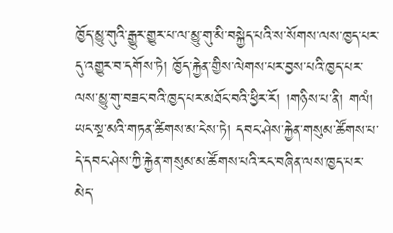ཁྱོད་མྱུ་གུའི་རྒྱུར་གྱུར་པ་ལ་མྱུ་གུ་མི་བསྐྱེད་པའི་ས་སོགས་ལས་ཁྱད་པར་དུ་འགྱུར་བ་དགོས་ཏེ། ཁྱོད་རྐྱེན་གྱིས་ལེགས་པར་བྱས་པའི་ཁྱད་པར་ལས་མྱུ་གུ་བཟང་བའི་ཁྱད་པར་མཐོང་བའི་ཕྱིར་རོ། །གཉིས་པ་ནི། གལཾ། ཡང་སྔ་མའི་གཏན་ཚིགས་མ་ངེས་ཏེ། དབང་ཤེས་རྐྱེན་གསུམ་ཚོགས་པ་དེ་དབང་ཤེས་ཀྱི་རྐྱེན་གསུམ་མ་ཚོགས་པའི་རང་བཞིན་ལས་ཁྱད་པར་མེད་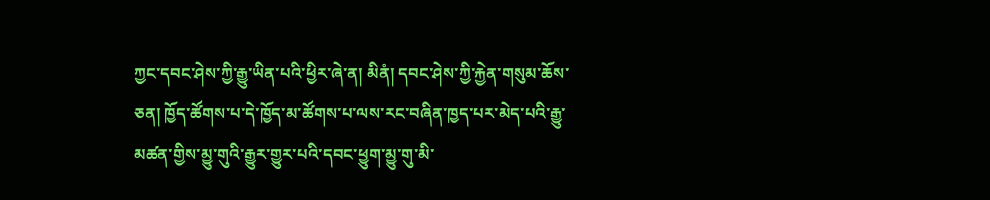ཀྱང་དབང་ཤེས་ཀྱི་རྒྱུ་ཡིན་པའི་ཕྱིར་ཞེ་ན། མིནཾ། དབང་ཤེས་ཀྱི་རྐྱེན་གསུམ་ཆོས་ཅན། ཁྱོད་ཚོགས་པ་དེ་ཁྱོད་མ་ཚོགས་པ་ལས་རང་བཞིན་ཁྱད་པར་མེད་པའི་རྒྱུ་མཚན་གྱིས་མྱུ་གུའི་རྒྱུར་གྱུར་པའི་དབང་ཕྱུག་མྱུ་གུ་མི་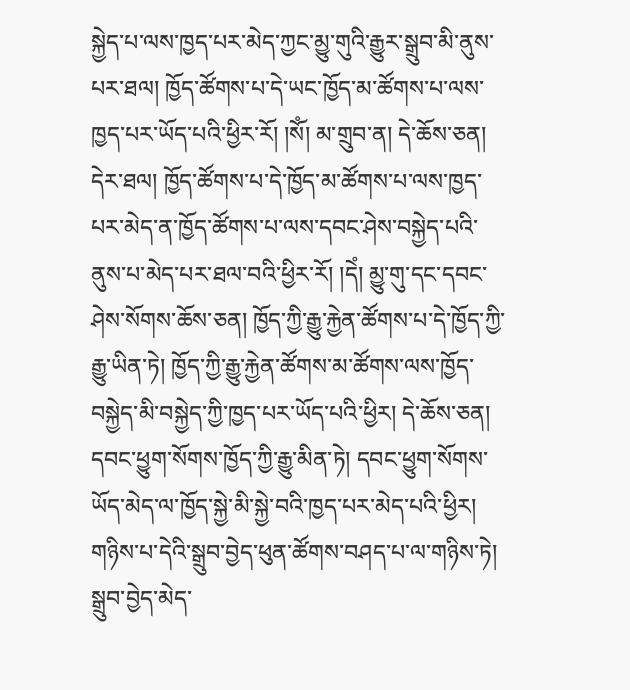སྐྱེད་པ་ལས་ཁྱད་པར་མེད་ཀྱང་མྱུ་གུའི་རྒྱུར་སྒྲུབ་མི་ནུས་པར་ཐལ། ཁྱོད་ཚོགས་པ་དེ་ཡང་ཁྱོད་མ་ཚོགས་པ་ལས་ཁྱད་པར་ཡོད་པའི་ཕྱིར་རོ། །སོཾ། མ་གྲུབ་ན། དེ་ཆོས་ཅན། དེར་ཐལ། ཁྱོད་ཚོགས་པ་དེ་ཁྱོད་མ་ཚོགས་པ་ལས་ཁྱད་པར་མེད་ན་ཁྱོད་ཚོགས་པ་ལས་དབང་ཤེས་བསྐྱེད་པའི་ནུས་པ་མེད་པར་ཐལ་བའི་ཕྱིར་རོ། །དེཾ། མྱུ་གུ་དང་དབང་ཤེས་སོགས་ཆོས་ཅན། ཁྱོད་ཀྱི་རྒྱུ་རྐྱེན་ཚོགས་པ་དེ་ཁྱོད་ཀྱི་རྒྱུ་ཡིན་ཏེ། ཁྱོད་ཀྱི་རྒྱུ་རྐྱེན་ཚོགས་མ་ཚོགས་ལས་ཁྱོད་བསྐྱེད་མི་བསྐྱེད་ཀྱི་ཁྱད་པར་ཡོད་པའི་ཕྱིར། དེ་ཆོས་ཅན། དབང་ཕྱུག་སོགས་ཁྱོད་ཀྱི་རྒྱུ་མིན་ཏེ། དབང་ཕྱུག་སོགས་ཡོད་མེད་ལ་ཁྱོད་སྐྱེ་མི་སྐྱེ་བའི་ཁྱད་པར་མེད་པའི་ཕྱིར། གཉིས་པ་དེའི་སྒྲུབ་བྱེད་ཕུན་ཚོགས་བཤད་པ་ལ་གཉིས་ཏེ། སྒྲུབ་བྱེད་མེད་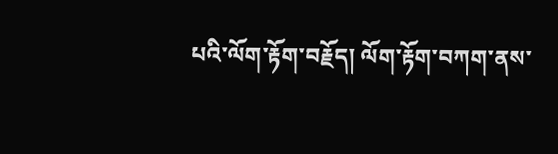པའི་ལོག་རྟོག་བརྗོད། ལོག་རྟོག་བཀག་ནས་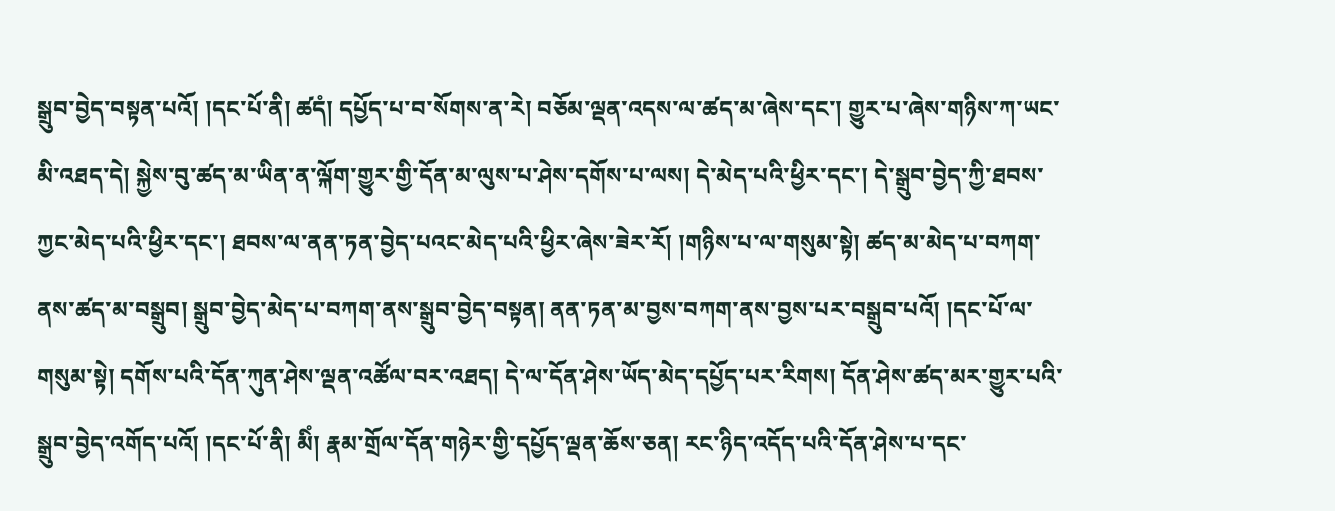སྒྲུབ་བྱེད་བསྟན་པའོ། །དང་པོ་ནི། ཚདཾ། དཔྱོད་པ་བ་སོགས་ན་རེ། བཅོམ་ལྡན་འདས་ལ་ཚད་མ་ཞེས་དང་། གྱུར་པ་ཞེས་གཉིས་ཀ་ཡང་མི་འཐད་དེ། སྐྱེས་བུ་ཚད་མ་ཡིན་ན་ལྐོག་གྱུར་གྱི་དོན་མ་ལུས་པ་ཤེས་དགོས་པ་ལས། དེ་མེད་པའི་ཕྱིར་དང་། དེ་སྒྲུབ་བྱེད་ཀྱི་ཐབས་ཀྱང་མེད་པའི་ཕྱིར་དང་། ཐབས་ལ་ནན་ཏན་བྱེད་པའང་མེད་པའི་ཕྱིར་ཞེས་ཟེར་རོ། །གཉིས་པ་ལ་གསུམ་སྟེ། ཚད་མ་མེད་པ་བཀག་ནས་ཚད་མ་བསྒྲུབ། སྒྲུབ་བྱེད་མེད་པ་བཀག་ནས་སྒྲུབ་བྱེད་བསྟན། ནན་ཏན་མ་བྱས་བཀག་ནས་བྱས་པར་བསྒྲུབ་པའོ། །དང་པོ་ལ་གསུམ་སྟེ། དགོས་པའི་དོན་ཀུན་ཤེས་ལྡན་འཚོལ་བར་འཐད། དེ་ལ་དོན་ཤེས་ཡོད་མེད་དཔྱོད་པར་རིགས། དོན་ཤེས་ཚད་མར་གྱུར་པའི་སྒྲུབ་བྱེད་འགོད་པའོ། །དང་པོ་ནི། མིཾ། རྣམ་གྲོལ་དོན་གཉེར་གྱི་དཔྱོད་ལྡན་ཆོས་ཅན། རང་ཉིད་འདོད་པའི་དོན་ཤེས་པ་དང་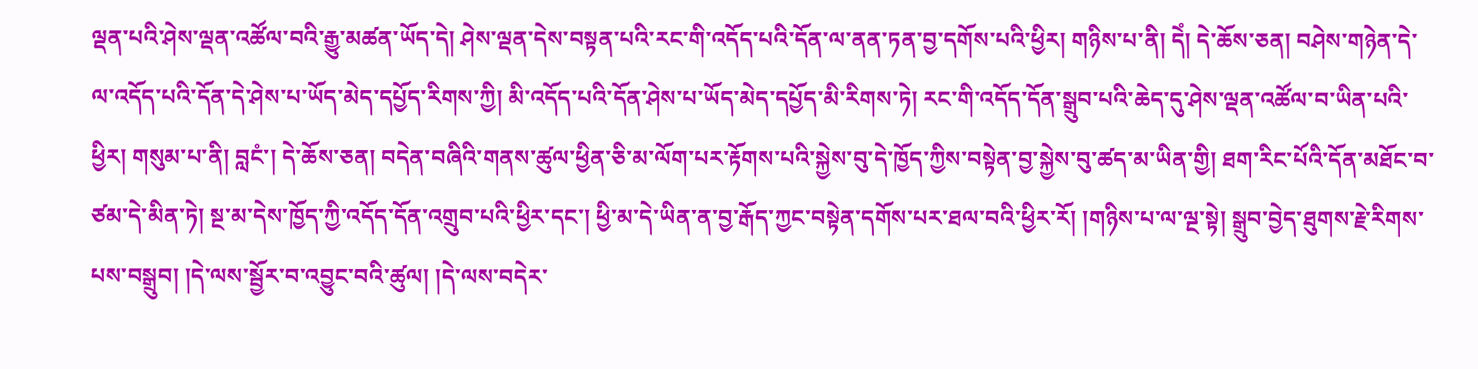ལྡན་པའི་ཤེས་ལྡན་འཚོལ་བའི་རྒྱུ་མཚན་ཡོད་དེ། ཤེས་ལྡན་དེས་བསྟན་པའི་རང་གི་འདོད་པའི་དོན་ལ་ནན་ཏན་བྱ་དགོས་པའི་ཕྱིར། གཉིས་པ་ནི། དེཾ། དེ་ཆོས་ཅན། བཤེས་གཉེན་དེ་ལ་འདོད་པའི་དོན་དེ་ཤེས་པ་ཡོད་མེད་དཔྱོད་རིགས་ཀྱི། མི་འདོད་པའི་དོན་ཤེས་པ་ཡོད་མེད་དཔྱོད་མི་རིགས་ཏེ། རང་གི་འདོད་དོན་སྒྲུབ་པའི་ཆེད་དུ་ཤེས་ལྡན་འཚོལ་བ་ཡིན་པའི་ཕྱིར། གསུམ་པ་ནི། བླངཾ་། དེ་ཆོས་ཅན། བདེན་བཞིའི་གནས་ཚུལ་ཕྱིན་ཅི་མ་ལོག་པར་རྟོགས་པའི་སྐྱེས་བུ་དེ་ཁྱོད་ཀྱིས་བསྟེན་བྱ་སྐྱེས་བུ་ཚད་མ་ཡིན་གྱི། ཐག་རིང་པོའི་དོན་མཐོང་བ་ཙམ་དེ་མིན་ཏེ། སྔ་མ་དེས་ཁྱོད་ཀྱི་འདོད་དོན་འགྲུབ་པའི་ཕྱིར་དང་། ཕྱི་མ་དེ་ཡིན་ན་བྱ་རྒོད་ཀྱང་བསྟེན་དགོས་པར་ཐལ་བའི་ཕྱིར་རོ། །གཉིས་པ་ལ་ལྔ་སྟེ། སྒྲུབ་བྱེད་ཐུགས་རྗེ་རིགས་པས་བསྒྲུབ། །དེ་ལས་སྦྱོར་བ་འབྱུང་བའི་ཚུལ། །དེ་ལས་བདེར་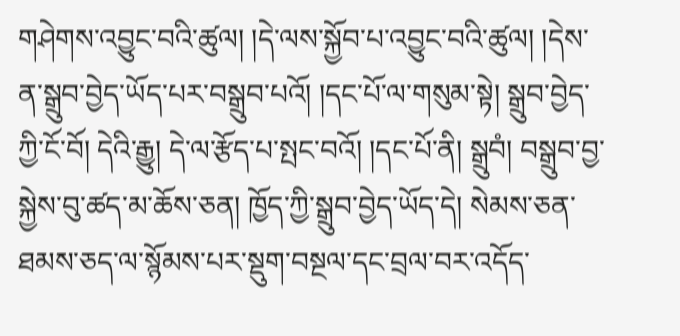གཤེགས་འབྱུང་བའི་ཚུལ། །དེ་ལས་སྐྱོབ་པ་འབྱུང་བའི་ཚུལ། །དེས་ན་སྒྲུབ་བྱེད་ཡོད་པར་བསྒྲུབ་པའོ། །དང་པོ་ལ་གསུམ་སྟེ། སྒྲུབ་བྱེད་ཀྱི་ངོ་བོ། དེའི་རྒྱུ། དེ་ལ་རྩོད་པ་སྤང་བའོ། །དང་པོ་ནི། སྒྲུབཾ། བསྒྲུབ་བྱ་སྐྱེས་བུ་ཚད་མ་ཆོས་ཅན། ཁྱོད་ཀྱི་སྒྲུབ་བྱེད་ཡོད་དེ། སེམས་ཅན་ཐམས་ཅད་ལ་སྙོམས་པར་སྡུག་བསྔལ་དང་བྲལ་བར་འདོད་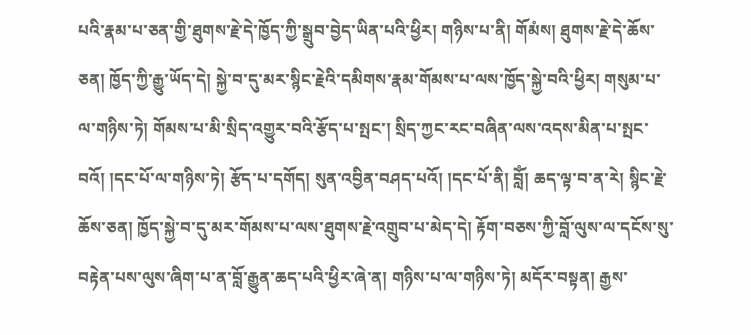པའི་རྣམ་པ་ཅན་གྱི་ཐུགས་རྗེ་དེ་ཁྱོད་ཀྱི་སྒྲུབ་བྱེད་ཡིན་པའི་ཕྱིར། གཉིས་པ་ནི། གོམཾས། ཐུགས་རྗེ་དེ་ཆོས་ཅན། ཁྱོད་ཀྱི་རྒྱུ་ཡོད་དེ། སྐྱེ་བ་དུ་མར་སྙིང་རྗེའི་དམིགས་རྣམ་གོམས་པ་ལས་ཁྱོད་སྐྱེ་བའི་ཕྱིར། གསུམ་པ་ལ་གཉིས་ཏེ། གོམས་པ་མི་སྲིད་འགྱུར་བའི་རྩོད་པ་སྤང་། སྲིད་ཀྱང་རང་བཞིན་ལས་འདས་མིན་པ་སྤང་བའོ། །དང་པོ་ལ་གཉིས་ཏེ། རྩོད་པ་དགོད། སུན་འབྱིན་བཤད་པའོ། །དང་པོ་ནི། བློཾ། ཆད་ལྟ་བ་ན་རེ། སྙིང་རྗེ་ཆོས་ཅན། ཁྱོད་སྐྱེ་བ་དུ་མར་གོམས་པ་ལས་ཐུགས་རྗེ་འགྲུབ་པ་མེད་དེ། རྟོག་བཅས་ཀྱི་བློ་ལུས་ལ་དངོས་སུ་བརྟེན་པས་ལུས་ཞིག་པ་ན་བློ་རྒྱུན་ཆད་པའི་ཕྱིར་ཞེ་ན། གཉིས་པ་ལ་གཉིས་ཏེ། མདོར་བསྟན། རྒྱས་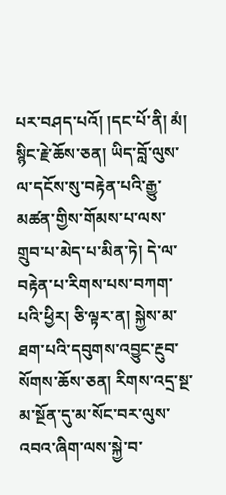པར་བཤད་པའོ། །དང་པོ་ནི། མཾ། སྙིང་རྗེ་ཆོས་ཅན། ཡིད་བློ་ལུས་ལ་དངོས་སུ་བརྟེན་པའི་རྒྱུ་མཚན་གྱིས་གོམས་པ་ལས་གྲུབ་པ་མེད་པ་མིན་ཏེ། དེ་ལ་བརྟེན་པ་རིགས་པས་བཀག་པའི་ཕྱིར། ཅི་ལྟར་ན། སྐྱེས་མ་ཐག་པའི་དབུགས་འབྱུང་རྔུབ་སོགས་ཆོས་ཅན། རིགས་འདྲ་སྔ་མ་སྔོན་དུ་མ་སོང་བར་ལུས་འབའ་ཞིག་ལས་སྐྱེ་བ་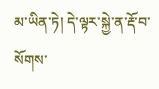མ་ཡིན་ཏེ། དེ་ལྟར་སྐྱེ་ན་རྡོ་བ་སོགས་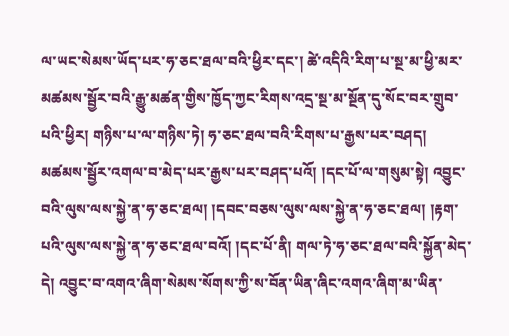ལ་ཡང་སེམས་ཡོད་པར་ཧ་ཅང་ཐལ་བའི་ཕྱིར་དང་། ཚེ་འདིའི་རིག་པ་སྔ་མ་ཕྱི་མར་མཚམས་སྦྱོར་བའི་རྒྱུ་མཚན་གྱིས་ཁྱོད་ཀྱང་རིགས་འདྲ་སྔ་མ་སྔོན་དུ་སོང་བར་གྲུབ་པའི་ཕྱིར། གཉིས་པ་ལ་གཉིས་ཏེ། ཧ་ཅང་ཐལ་བའི་རིགས་པ་རྒྱས་པར་བཤད། མཚམས་སྦྱོར་འགལ་བ་མེད་པར་རྒྱས་པར་བཤད་པའོ། །དང་པོ་ལ་གསུམ་སྟེ། འབྱུང་བའི་ལུས་ལས་སྐྱེ་ན་ཧ་ཅང་ཐལ། །དབང་བཅས་ལུས་ལས་སྐྱེ་ན་ཧ་ཅང་ཐལ། །རྟག་པའི་ལུས་ལས་སྐྱེ་ན་ཧ་ཅང་ཐལ་བའོ། །དང་པོ་ནི། གལ་ཏེ་ཧ་ཅང་ཐལ་བའི་སྐྱོན་མེད་དེ། འབྱུང་བ་འགའ་ཞིག་སེམས་སོགས་ཀྱི་ས་བོན་ཡིན་ཞིང་འགའ་ཞིག་མ་ཡིན་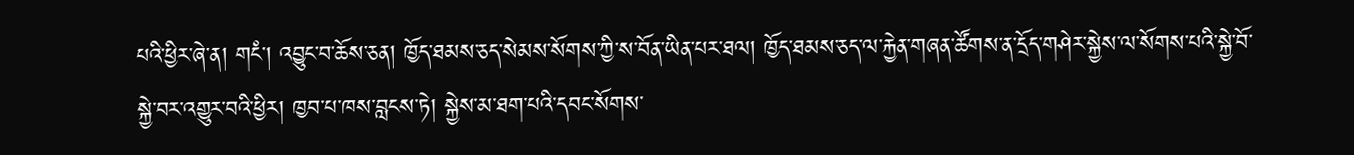པའི་ཕྱིར་ཞེ་ན། གངཾ་། འབྱུང་བ་ཆོས་ཅན། ཁྱོད་ཐམས་ཅད་སེམས་སོགས་ཀྱི་ས་བོན་ཡིན་པར་ཐལ། ཁྱོད་ཐམས་ཅད་ལ་རྐྱེན་གཞན་ཚོགས་ན་དྲོད་གཤེར་སྐྱེས་ལ་སོགས་པའི་སྐྱེ་བོ་སྐྱེ་བར་འགྱུར་བའི་ཕྱིར། ཁྱབ་པ་ཁས་བླངས་ཏེ། སྐྱེས་མ་ཐག་པའི་དབང་སོགས་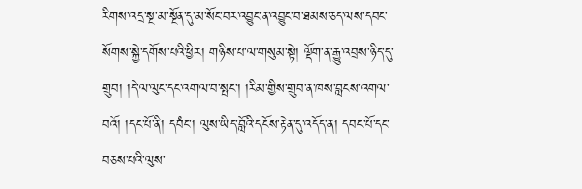རིགས་འདྲ་སྔ་མ་སྔོན་དུ་མ་སོང་བར་འབྱུང་ན་འབྱུང་བ་ཐམས་ཅད་ལས་དབང་སོགས་སྐྱེ་དགོས་པའི་ཕྱིར། གཉིས་པ་ལ་གསུམ་སྟེ། ལྡོག་ན་རྒྱུ་འབྲས་ཉིད་དུ་གྲུབ། །དེ་ལ་ལུང་དང་འགལ་བ་སྤང་། །རིམ་གྱིས་གྲུབ་ན་ཁས་བླངས་འགལ་བའོ། །དང་པོ་ནི། དབཾང་། ལུས་ཡིད་བློའི་དངོས་རྟེན་དུ་འདོད་ན། དབང་པོ་དང་བཅས་པའི་ལུས་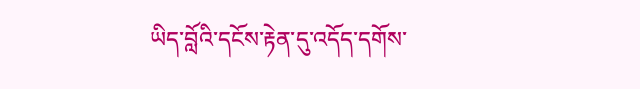ཡིད་བློའི་དངོས་རྟེན་དུ་འདོད་དགོས་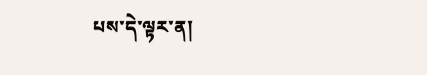པས་དེ་ལྟར་ན།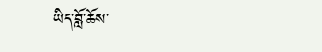ཡིད་བློ་ཆོས་